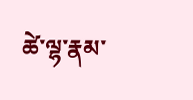ཚེ་ལྷ་རྣམ་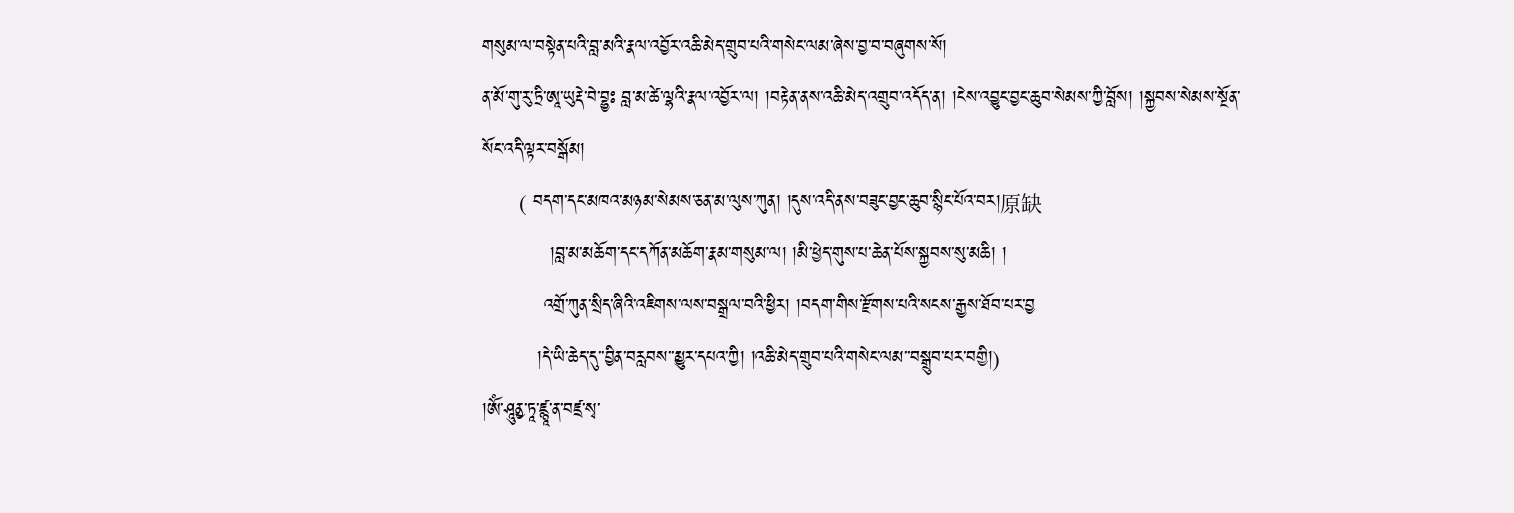གསུམ་ལ་བསྟེན་པའི་བླ་མའི་རྣལ་འབྱོར་འཆི་མེད་གྲུབ་པའི་གསེང་ལམ་ཞེས་བྱ་བ་བཞུགས་སོ།
ན་མོ་གུ་རུ་ཏྲི་ཨཱ་ཡུརྡེ་བེ་བྷྱཿ བླ་མ་ཚེ་ལྷའི་རྣལ་འབྱོར་ལ། །བརྟེན་ནས་འཆི་མེད་འགྲུབ་འདོད་ན། །ངེས་འབྱུང་བྱང་ཆུབ་སེམས་ཀྱི་བློས། །སྐྱབས་སེམས་སྔོན་སོང་འདི་ལྟར་བསྒོམ།
      ( བདག་དང་མཁའ་མཉམ་སེམས་ཅན་མ་ལུས་ཀུན། །དུས་འདི་ནས་བཟུང་བྱང་ཆུབ་སྙིང་པོའ་བར།原缺
           །བླ་མ་མཆོག་དང་དཀོན་མཆོག་རྣམ་གསུམ་ལ། །མི་ཕྱེད་གུས་པ་ཆེན་པོས་སྐྱབས་སུ་མཆི། །
          འགྲོ་ཀུན་སྲིད་ཞིའི་འཇིགས་ལས་བསྒྲལ་བའི་ཕྱིར། །བདག་གིས་རྫོགས་པའི་སངས་རྒྱས་ཐོབ་པར་བྱ
         །དེ་ཡི་ཆེད་དུ་་བྱིན་བརླབས་་མྱུར་དཔའ་ཀྱི། །འཆི་མེད་གྲུབ་པའི་གསེང་ལམ་་བསྒྲུབ་པར་བགྱི།)
།ཨོཾ་ཤཱུནྱ་ཏཱ་ཛྙཱ་ན་བཛྲ་སྭ་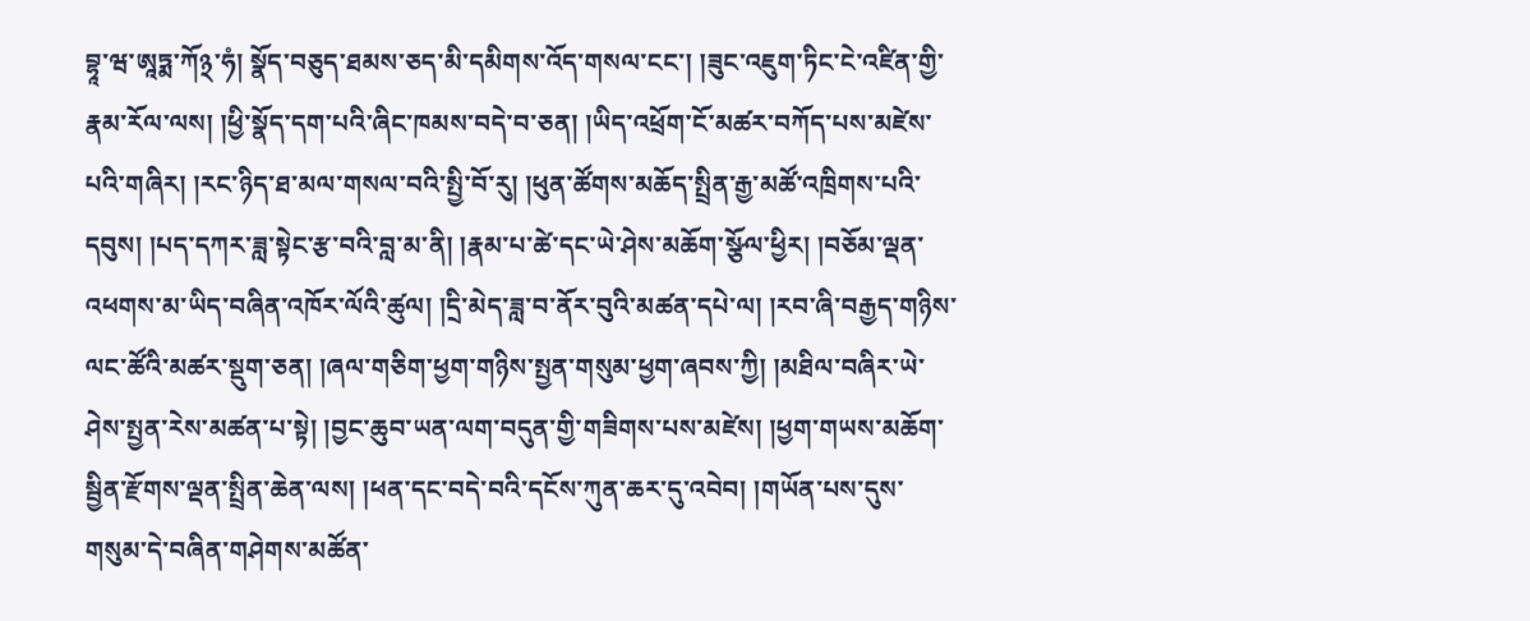བྷཱ་ཝ་ཨཱཏྨ་ཀོ྅་ཧཾ། སྣོད་བཅུད་ཐམས་ཅད་མི་དམིགས་འོད་གསལ་ངང་། །ཟུང་འཇུག་ཏིང་ངེ་འཛིན་གྱི་རྣམ་རོལ་ལས། །ཕྱི་སྣོད་དག་པའི་ཞིང་ཁམས་བདེ་བ་ཅན། །ཡིད་འཕྲོག་ངོ་མཚར་བཀོད་པས་མཛེས་པའི་གཞིར། །རང་ཉིད་ཐ་མལ་གསལ་བའི་སྤྱི་བོ་རུ། །ཕུན་ཚོགས་མཆོད་སྤྲིན་རྒྱ་མཚོ་འཁྲིགས་པའི་དབུས། །པད་དཀར་ཟླ་སྟེང་རྩ་བའི་བླ་མ་ནི། །རྣམ་པ་ཚེ་དང་ཡེ་ཤེས་མཆོག་སྩོལ་ཕྱིར། །བཅོམ་ལྡན་འཕགས་མ་ཡིད་བཞིན་འཁོར་ལོའི་ཚུལ། །དྲི་མེད་ཟླ་བ་ནོར་བུའི་མཚན་དཔེ་ལ། །རབ་ཞི་བརྒྱད་གཉིས་ལང་ཚོའི་མཚར་སྡུག་ཅན། །ཞལ་གཅིག་ཕྱག་གཉིས་སྤྱན་གསུམ་ཕྱག་ཞབས་ཀྱི། །མཐིལ་བཞིར་ཡེ་ཤེས་སྤྱན་རེས་མཚན་པ་སྟེ། །བྱང་ཆུབ་ཡན་ལག་བདུན་གྱི་གཟིགས་པས་མཛེས། །ཕྱག་གཡས་མཆོག་སྦྱིན་རྫོགས་ལྡན་སྤྲིན་ཆེན་ལས། །ཕན་དང་བདེ་བའི་དངོས་ཀུན་ཆར་དུ་འབེབ། །གཡོན་པས་དུས་གསུམ་དེ་བཞིན་གཤེགས་མཚོན་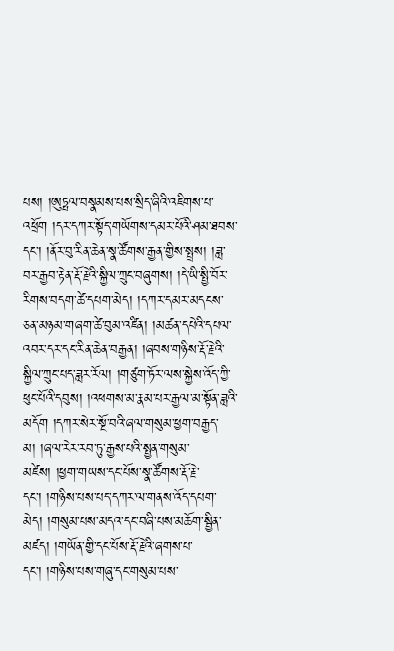པས། །ཨུཏྤལ་བསྣམས་པས་སྲིད་ཞིའི་འཇིགས་པ་འཕྲོག །དར་དཀར་སྟོད་གཡོགས་དམར་པོའི་ཤམ་ཐབས་དང་། །ནོར་བུ་རིན་ཆེན་སྣ་ཚོགས་རྒྱན་གྱིས་སྤྲས། །ཟླ་བར་རྒྱབ་རྟེན་རྡོ་རྗེའི་སྐྱིལ་ཀྲུང་བཞུགས། །དེ་ཡི་སྤྱི་བོར་རིགས་བདག་ཚེ་དཔག་མེད། །དཀར་དམར་མདངས་ཅན་མཉམ་གཞག་ཚེ་བུམ་འཛིན། །མཚན་དཔེའི་དཔལ་འབར་དར་དང་རིན་ཆེན་བརྒྱན། །ཞབས་གཉིས་རྡོ་རྗེའི་སྐྱིལ་ཀྲུང་པད་ཟླར་རོལ། །གཙུག་ཏོར་ལས་སྐྱེས་འོད་ཀྱི་ཕུང་པོའི་དབུས། །འཕགས་མ་རྣམ་པར་རྒྱལ་མ་སྟོན་ཟླའི་མདོག །དཀར་སེར་སྔོ་བའི་ཞལ་གསུམ་ཕྱག་བརྒྱད་མ། །ཞལ་རེར་རབ་ཏུ་རྒྱས་པའི་སྤྱན་གསུམ་མཛེས། །ཕྱག་གཡས་དང་པོས་སྣ་ཚོགས་རྡོ་རྗེ་དང་། །གཉིས་པས་པད་དཀར་ལ་གནས་འོད་དཔག་མེད། །གསུམ་པས་མདའ་དང་བཞི་པས་མཆོག་སྦྱིན་མཛད། །གཡོན་གྱི་དང་པོས་རྡོ་རྗེའི་ཞགས་པ་དང་། །གཉིས་པས་གཞུ་དང་གསུམ་པས་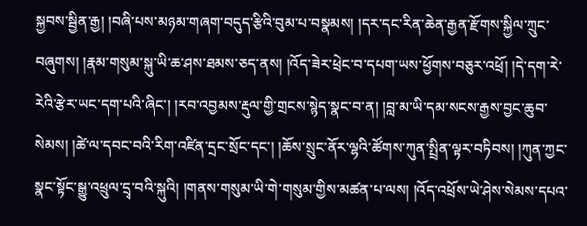སྐྱབས་སྦྱིན་རྒྱ། །བཞི་པས་མཉམ་གཞག་བདུད་རྩིའི་བུམ་པ་བསྣམས། །དར་དང་རིན་ཆེན་རྒྱན་རྫོགས་སྐྱིལ་ཀྲུང་བཞུགས། །རྣམ་གསུམ་སྐུ་ཡི་ཆ་ཤས་ཐམས་ཅད་ནས། །འོད་ཟེར་ཕྲེང་བ་དཔག་ཡས་ཕྱོགས་བཅུར་འཕྲོ། །དེ་དག་རེ་རེའི་རྩེར་ཡང་དག་པའི་ཞིང་། །རབ་འབྱམས་རྡུལ་གྱི་གྲངས་སྙེད་སྣང་བ་ན། །བླ་མ་ཡི་དམ་སངས་རྒྱས་བྱང་ཆུབ་སེམས། །ཚེ་ལ་དབང་བའི་རིག་འཛིན་དྲང་སྲོང་དང་། །ཆོས་སྲུང་ནོར་ལྷའི་ཚོགས་ཀུན་སྤྲིན་ལྟར་བཏིབས། །ཀུན་ཀྱང་སྣང་སྟོང་སྒྱུ་འཕྲུལ་དྲྭ་བའི་སྐུའི། །གནས་གསུམ་ཡི་གེ་གསུམ་གྱིས་མཚན་པ་ལས། །འོད་འཕྲོས་ཡེ་ཤེས་སེམས་དཔའ་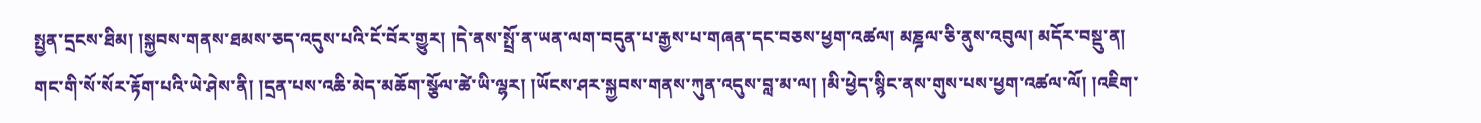སྤྱན་དྲངས་ཐིམ། །སྐྱབས་གནས་ཐམས་ཅད་འདུས་པའི་ངོ་བོར་གྱུར། །དེ་ནས་སྤྲོ་ན་ཡན་ལག་བདུན་པ་རྒྱས་པ་གཞན་དང་བཅས་ཕྱག་འཚལ། མཎྜལ་ཅི་ནུས་འབུལ། མདོར་བསྡུ་ན།
གང་གི་སོ་སོར་རྟོག་པའི་ཡེ་ཤེས་ནི། །དྲན་པས་འཆི་མེད་མཆོག་སྩོལ་ཚེ་ཡི་ལྷར། །ཡོངས་ཤར་སྐྱབས་གནས་ཀུན་འདུས་བླ་མ་ལ། །མི་ཕྱེད་སྙིང་ནས་གུས་པས་ཕྱག་འཚལ་ལོ། །འཇིག་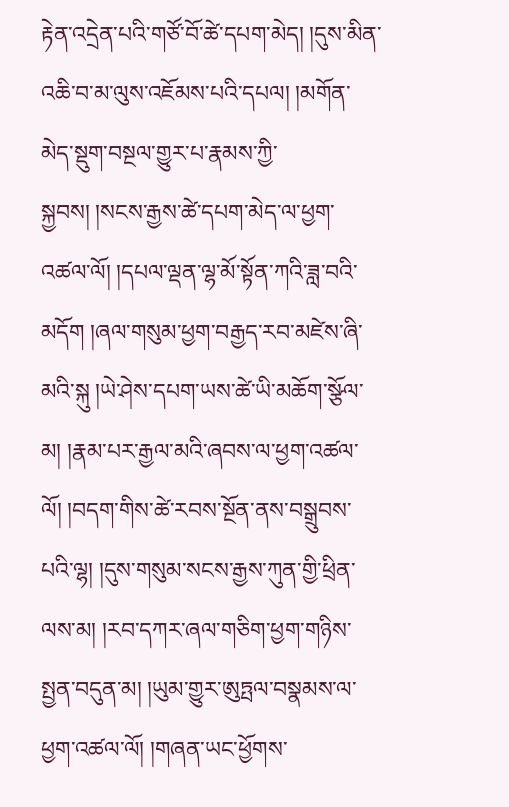རྟེན་འདྲེན་པའི་གཙོ་བོ་ཚེ་དཔག་མེད། །དུས་མིན་འཆི་བ་མ་ལུས་འཇོམས་པའི་དཔལ། །མགོན་མེད་སྡུག་བསྔལ་གྱུར་པ་རྣམས་ཀྱི་སྐྱབས། །སངས་རྒྱས་ཚེ་དཔག་མེད་ལ་ཕྱག་འཚལ་ལོ། །དཔལ་ལྡན་ལྷ་མོ་སྟོན་ཀའི་ཟླ་བའི་མདོག །ཞལ་གསུམ་ཕྱག་བརྒྱད་རབ་མཛེས་ཞི་མའི་སྐུ །ཡེ་ཤེས་དཔག་ཡས་ཚེ་ཡི་མཆོག་སྩོལ་མ། །རྣམ་པར་རྒྱལ་མའི་ཞབས་ལ་ཕྱག་འཚལ་ལོ། །བདག་གིས་ཚེ་རབས་སྔོན་ནས་བསྒྲུབས་པའི་ལྷ། །དུས་གསུམ་སངས་རྒྱས་ཀུན་གྱི་ཕྲིན་ལས་མ། །རབ་དཀར་ཞལ་གཅིག་ཕྱག་གཉིས་སྤྱན་བདུན་མ། །ཡུམ་གྱུར་ཨུཏྤལ་བསྣམས་ལ་ཕྱག་འཚལ་ལོ། །གཞན་ཡང་ཕྱོགས་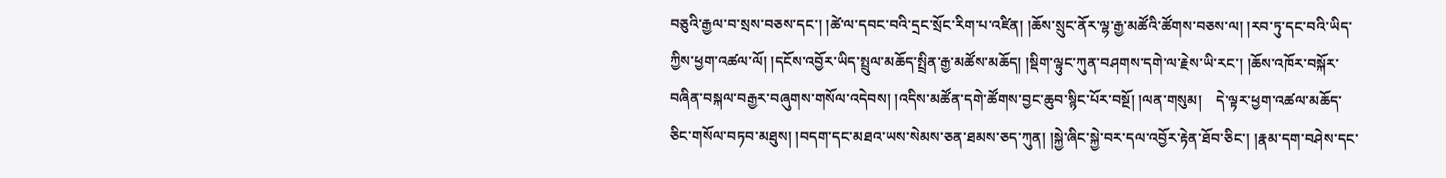བཅུའི་རྒྱལ་བ་སྲས་བཅས་དང་། །ཚེ་ལ་དབང་བའི་དྲང་སྲོང་རིག་པ་འཛིན། །ཆོས་སྲུང་ནོར་ལྷ་རྒྱ་མཚོའི་ཚོགས་བཅས་ལ། །རབ་ཏུ་དང་བའི་ཡིད་ཀྱིས་ཕྱག་འཚལ་ལོ། །དངོས་འབྱོར་ཡིད་སྤྲུལ་མཆོད་སྤྲིན་རྒྱ་མཚོས་མཆོད། །སྡིག་ལྟུང་ཀུན་བཤགས་དགེ་ལ་རྗེས་ཡི་རང་། །ཆོས་འཁོར་བསྐོར་བཞིན་བསྐལ་བརྒྱར་བཞུགས་གསོལ་འདེབས། །འདིས་མཚོན་དགེ་ཚོགས་བྱང་ཆུབ་སྙིང་པོར་བསྔོ། །ལན་གསུམ།    དེ་ལྟར་ཕྱག་འཚལ་མཆོད་ཅིང་གསོལ་བཏབ་མཐུས། །བདག་དང་མཐའ་ཡས་སེམས་ཅན་ཐམས་ཅད་ཀུན། །སྐྱེ་ཞིང་སྐྱེ་བར་དལ་འབྱོར་རྟེན་ཐོབ་ཅིང་། །རྣམ་དག་བཤེས་དང་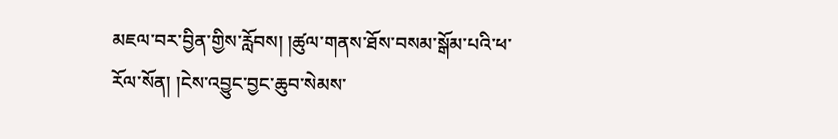མཇལ་བར་བྱིན་གྱིས་རློབས། །ཚུལ་གནས་ཐོས་བསམ་སྒོམ་པའི་ཕ་རོལ་སོན། །ངེས་འབྱུང་བྱང་ཆུབ་སེམས་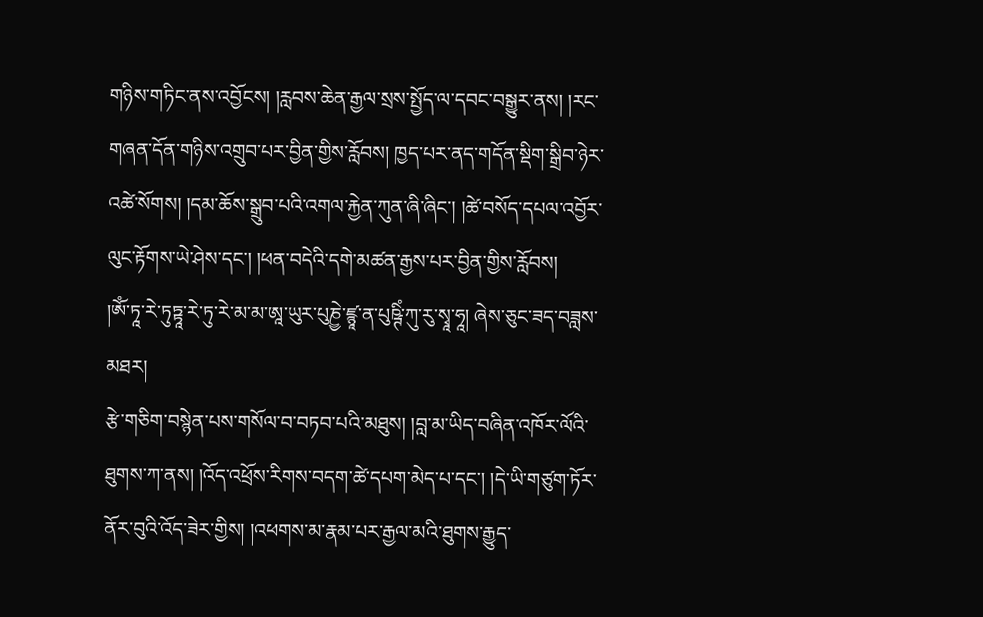གཉིས་གཏིང་ནས་འབྱོངས། །རླབས་ཆེན་རྒྱལ་སྲས་སྤྱོད་ལ་དབང་བསྒྱུར་ནས། །རང་གཞན་དོན་གཉིས་འགྲུབ་པར་བྱིན་གྱིས་རློབས། ཁྱད་པར་ནད་གདོན་སྡིག་སྒྲིབ་ཉེར་འཚེ་སོགས། །དམ་ཆོས་སྒྲུབ་པའི་འགལ་རྐྱེན་ཀུན་ཞི་ཞིང་། །ཚེ་བསོད་དཔལ་འབྱོར་ལུང་རྟོགས་ཡེ་ཤེས་དང་། །ཕན་བདེའི་དགེ་མཚན་རྒྱས་པར་བྱིན་གྱིས་རློབས།
།ཨོཾ་ཏཱ་རེ་ཏུཏྟཱ་རེ་ཏུ་རེ་མ་མ་ཨཱ་ཡུར་པུཎྱེ་ཛྙཱ་ན་པུཥྚིཾ་ཀུ་རུ་སྭཱ་ཧཱ། ཞེས་ཅུང་ཟད་བཟླས་མཐར།
རྩེ་གཅིག་བསྙེན་པས་གསོལ་བ་བཏབ་པའི་མཐུས། །བླ་མ་ཡིད་བཞིན་འཁོར་ལོའི་ཐུགས་ཀ་ནས། །འོད་འཕྲོས་རིགས་བདག་ཚེ་དཔག་མེད་པ་དང་། །དེ་ཡི་གཙུག་ཏོར་ནོར་བུའི་འོད་ཟེར་གྱིས། །འཕགས་མ་རྣམ་པར་རྒྱལ་མའི་ཐུགས་རྒྱུད་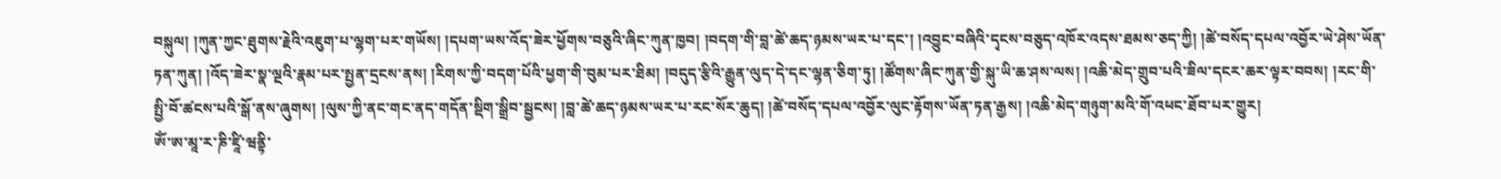བསྐུལ། །ཀུན་ཀྱང་ཐུགས་རྗེའི་འཇུག་པ་ལྷག་པར་གཡོས། །དཔག་ཡས་འོད་ཟེར་ཕྱོགས་བཅུའི་ཞིང་ཀུན་ཁྱབ། །བདག་གི་བླ་ཚེ་ཆད་ཉམས་ཡར་པ་དང་། །འབྱུང་བཞིའི་དྭངས་བཅུད་འཁོར་འདས་ཐམས་ཅད་ཀྱི། །ཚེ་བསོད་དཔལ་འབྱོར་ཡེ་ཤེས་ཡོན་ཏན་ཀུན། །འོད་ཟེར་སྣ་ལྔའི་རྣམ་པར་སྤྱན་དྲངས་ནས། །རིགས་ཀྱི་བདག་པོའི་ཕྱག་གི་བུམ་པར་ཐིམ། །བདུད་རྩིའི་རྒྱུན་ལུད་དེ་དང་ལྷན་ཅིག་ཏུ། །ཚོགས་ཞིང་ཀུན་གྱི་སྐུ་ཡི་ཆ་ཤས་ལས། །འཆི་མེད་གྲུབ་པའི་ཟིལ་དངར་ཆར་ལྟར་བབས། །རང་གི་སྤྱི་བོ་ཚངས་པའི་སྒོ་ནས་ཞུགས། །ལུས་ཀྱི་ནང་གང་ནད་གདོན་སྡིག་སྒྲིབ་སྦྱངས། །བླ་ཚེ་ཆད་ཉམས་ཡར་པ་རང་སོར་ཆུད། །ཚེ་བསོད་དཔལ་འབྱོར་ལུང་རྟོགས་ཡོན་ཏན་རྒྱས། །འཆི་མེད་གཉུག་མའི་གོ་འཕང་ཐོབ་པར་གྱུར།
ཨོཾ་ཨ་མཱ་ར་ཎི་ཛཱི་ཝནྟི་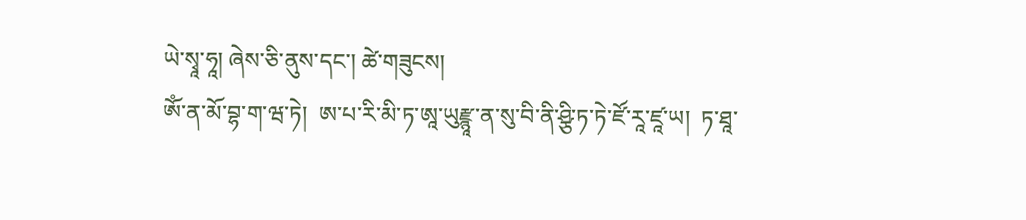ཡེ་སྭཱ་ཧཱ། ཞེས་ཅི་ནུས་དང་། ཚེ་གཟུངས།
ཨོཾ་ན་མོ་བྷ་ག་ཝ་ཏེ།  ཨ་པ་རི་མི་ཏ་ཨཱ་ཡུརྫྙཱ་ན་སུ་བི་ནི་ཤྩི་ཏ་ཏེ་ཛོ་རཱ་ཛཱ་ཡ།  ཏ་ཐཱ་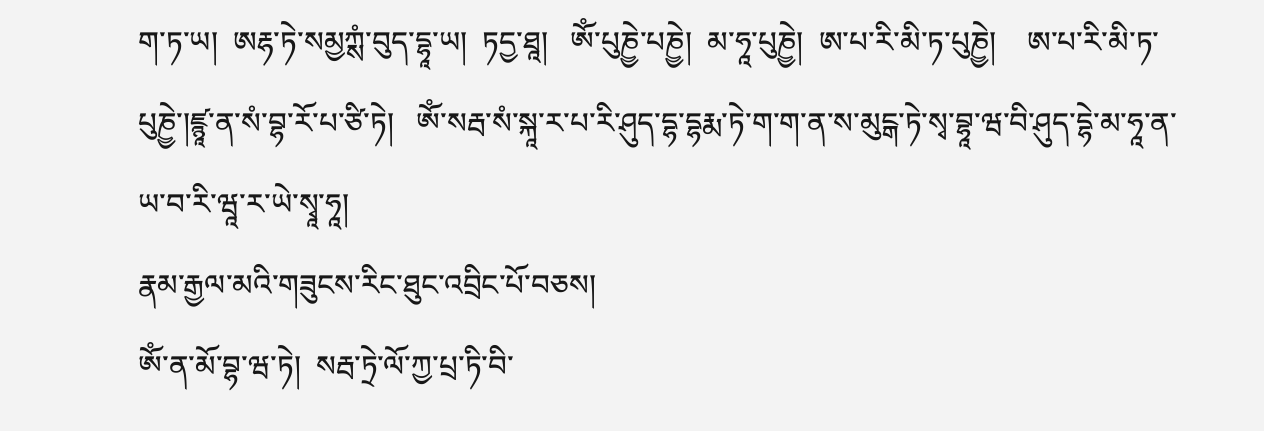ག་ཏ་ཡ།  ཨརྷ་ཏེ་སམྱཀྶཾ་བུད་དྷཱ་ཡ།  ཏདྱ་ཐཱ།   ཨོཾ་པུཎྱེ་པཎྱེ།  མ་ཧཱ་པུཎྱེ།  ཨ་པ་རི་མི་ཏ་པུཎྱེ།    ཨ་པ་རི་མི་ཏ་པུཎྱེ་།ཛྙཱ་ན་སཾ་བྷ་རོ་པ་ཙི་ཏེ།   ཨོཾ་སརྦ་སཾ་སྐཱ་ར་པ་རི་ཤུད་དྷ་དྷརྨ་ཏེ་ག་ག་ན་ས་མུངྒ་ཏེ་སྭ་བྷཱ་ཝ་བི་ཤུད་དྷེ་མ་ཧཱ་ན་ཡ་བ་རི་ཝཱ་ར་ཡེ་སྭཱ་ཧཱ།
རྣམ་རྒྱལ་མའི་གཟུངས་རིང་ཐུང་འབྲིང་པོ་བཅས།
ཨོཾ་ན་མོ་བྷ་ཝ་ཏེ།  སརྦ་ཏྲེ་ལོ་ཀྱ་པྲ་ཏི་བི་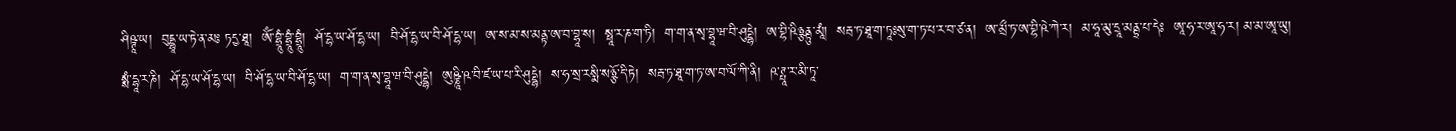ཤིཥྚཱ་ཡ།  བུདྡྷཱ་ཡ་ཏེ་ན་མཿ ཏདྱ་ཐཱ།  ཨོཾ་བྷྲཱུཾ་བྷྲཱུཾ་བྷྲཱུཾ།  ཤོ་དྷ་ཡ་ཤོ་དྷ་ཡ།  བི་ཤོ་དྷ་ཡ་བི་ཤོ་དྷ་ཡ།  ཨ་ས་མ་ས་མནྟ་ཨ་བ་བྷཱ་ས།  སྥཱ་ར་ཎ་ག་ཏི།  ག་ག་ན་སྭ་བྷཱ་ཝ་བི་ཤུདྡྷེ།  ཨ་བྷི་ཥིཉྩནྟུ་མཱཾ།  སརྦ་ཏ་ཐཱ་ག་ཏཱཿསུ་ག་ཏ་པ་ར་བ་ཙ་ན།  ཨ་མྲྀ་ཏ་ཨ་བྷི་ཥེ་ཀེ་ར།  མ་ཧཱ་མུ་དྲཱ་མནྟྲ་པ་དེཿ  ཨཱ་ཧ་ར་ཨཱ་ཧ་ར། མ་མ་ཨཱ་ཡུ།  སྶཾ་དྷཱ་ར་ཎི།  ཤོ་དྷ་ཡ་ཤོ་དྷ་ཡ།  བི་ཤོ་དྷ་ཡ་བི་ཤོ་དྷ་ཡ།  ག་ག་ན་སྭ་བྷཱ་ཝ་བི་ཤུདྡྷེ།  ཨུཥྞཱི་ཥ་བི་ཛ་ཡ་པ་རི་ཤུདྡྷེ།  ས་ཧ་སྲ་རསྨི་སཉྩོ་དི་ཏེ།  སརྦ་ཏ་ཐཱ་ག་ཏ་ཨ་བ་ལོ་ཀི་ནི།  ཥ་ཊྤཱ་ར་མི་ཏཱ་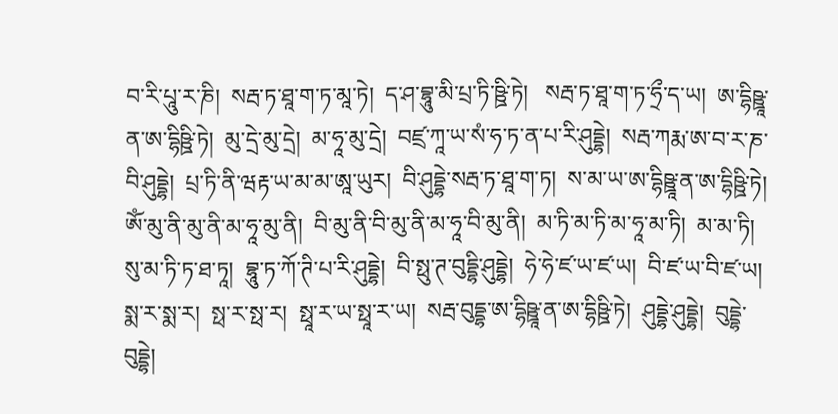བ་རི་པཱུ་ར་ཎི།  སརྦ་ཏ་ཐཱ་ག་ཏ་མཱ་ཏེ།  ད་ཤ་བྷཱུ་མི་པྲ་ཏི་ཥྛི་ཏེ།   སརྦ་ཏ་ཐཱ་ག་ཏ་ཧྲྀ་ད་ཡ།  ཨ་དྷིཥྛཱ་ན་ཨ་དྷིཥྛི་ཏེ།  མུ་དྲེ་མུ་དྲེ།  མ་ཧཱ་མུ་དྲེ།  བཛྲ་ཀཱ་ཡ་སཾ་ཧ་ཏ་ན་པ་རི་ཤུདྡྷེ།  སརྦ་ཀརྨ་ཨ་བ་ར་ཎ་བི་ཤུདྡྷེ།  པྲ་ཏི་ནི་ཝརྟ་ཡ་མ་མ་ཨཱ་ཡུར།  བི་ཤུདྡྷེ་སརྦ་ཏ་ཐཱ་ག་ཏ།  ས་མ་ཡ་ཨ་དྷིཥྛཱ་ན་ཨ་དྷིཥྛི་ཏེ།  ཨོཾ་མུ་ནི་མུ་ནི་མ་ཧཱ་མུ་ནི།  བི་མུ་ནི་བི་མུ་ནི་མ་ཧཱ་བི་མུ་ནི།  མ་ཏི་མ་ཏི་མ་ཧཱ་མ་ཏི།  མ་མ་ཏི།  སུ་མ་ཏི་ཏ་ཐ་ཏཱ།  བྷཱུ་ཏ་ཀོ་ཊི་པ་རི་ཤུདྡྷེ།  བི་སྥུ་ཊ་བུདྡྷི་ཤུདྡྷེ།  ཧེ་ཧེ་ཛ་ཡ་ཛ་ཡ།  བི་ཛ་ཡ་བི་ཛ་ཡ།  སྨ་ར་སྨ་ར།  སྥ་ར་སྥ་ར།  སྥཱ་ར་ཡ་སྥཱ་ར་ཡ།  སརྦ་བུདྡྷ་ཨ་དྷིཥྛཱ་ན་ཨ་དྷིཥྛི་ཏེ།  ཤུདྡྷེ་ཤུདྡྷེ།  བུདྡྷེ་བུདྡྷེ།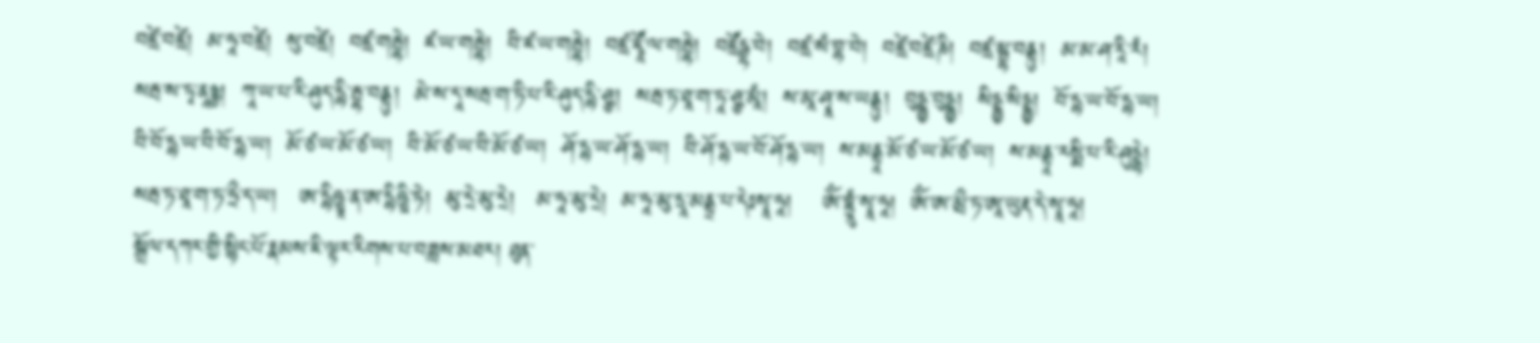བཛྲེ་བཛྲེ།  མ་ཧཱ་བཛྲེ།  སུ་བཛྲེ།  བཛྲ་གརྦྷེ།  ཛ་ཡ་གརྦྷེ།  བི་ཛ་ཡ་གརྦྷེ།  བཛྲ་ཛྭཱོ་ལ་གརྦྷེ།  བཛྲོདྦྷ་བེ།  བཛྲ་སཾ་བྷ་བེ།  བཛྲེ་བཛྲེ་ཎི།  བཛྲ་མྦྷ་བནྟུ།  མ་མ་ཤ་རཱི་རཾ།  སརྦ་ས་ཏྭ་ནཱཉྩ།  ཀཱ་ཡ་པ་རི་ཤུད་དྷི་རྦྷ་བནྟུ།  མེ་ས་དཱ་སརྦ་ག་ཏི་པ་རི་ཤུད་དྷི་ཤྩ།  སརྦ་ཏ་ཐཱ་ག་ཏཱ་ཤྩ་མཱཾ།  ས་མཱ་ཤྭཱ་ས་ཡནྟུ།  བུདྡྷྱ་བུདྡྷྱ།  སིདྡྷྱ་སིདྡྷྱ།  བོ་དྷ་ཡ་བོ་དྷ་ཡ།   བི་བོ་དྷ་ཡ་བི་བོ་དྷ་ཡ།  མོ་ཙ་ཡ་མོ་ཙ་ཡ།  བི་མོ་ཙ་ཡ་བི་མོ་ཙ་ཡ།  ཤོ་དྷ་ཡ་ཤོ་དྷ་ཡ།  བི་ཤོ་དྷ་ཡ་བོ་ཤོ་དྷ་ཡ།  ས་མནྟཱ་མོ་ཙ་ཡ་མོ་ཙ་ཡ།  ས་མནྟཱ་རསྨི་པ་རི་ཤུདྡྷེ།  སརྦ་ཏ་ཐཱ་ག་ཏ་ཧྲྀ་ད་ཡ།   ཨ་དྷིཥྛཱ་ན་ཨ་དྷིཥྛི་ཏེ།  མུ་དྲེ་མུ་དྲེ།   མ་ཧཱ་མུ་དྲེ།  མ་ཧཱ་མུ་དྲཱ་མནྟྲ་པ་དེཿསྭཱ་ཧཱ།    ཨོཾ་བྷྲཱུཾ་སྭཱ་ཧཱ།  ཨོཾ་ཨ་མྲྀ་ཏ་ཨཱ་ཡུརྡ་དེ་སྭཱ་ཧཱ།
སྒྲོལ་དཀར་གྱི་སྙིང་པོ་རྣམས་ཇི་ལྟར་རིགས་པ་བཟླས་མཐར། ཐུན་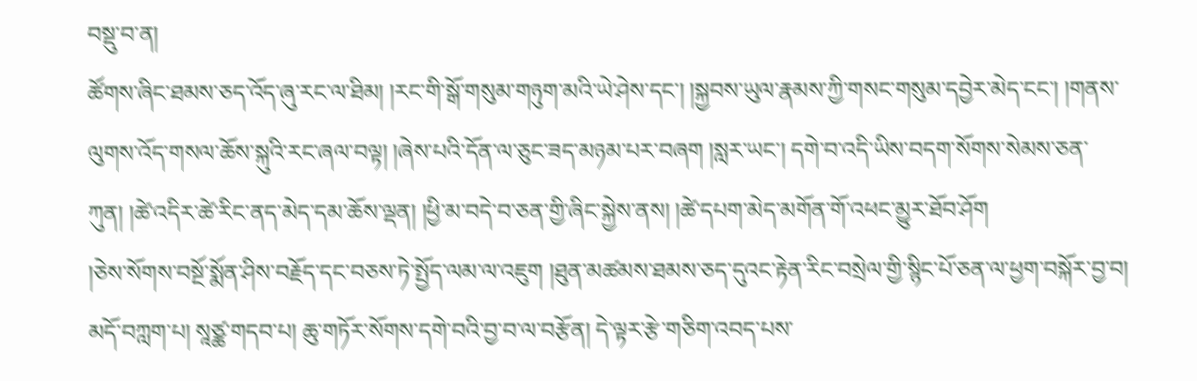བསྡུ་བ་ན།
ཚོགས་ཞིང་ཐམས་ཅད་འོད་ཞུ་རང་ལ་ཐིམ། །རང་གི་སྒོ་གསུམ་གཉུག་མའི་ཡེ་ཤེས་དང་། །སྐྱབས་ཡུལ་རྣམས་ཀྱི་གསང་གསུམ་དབྱེར་མེད་ངང་། །གནས་ལུགས་འོད་གསལ་ཆོས་སྐུའི་རང་ཞལ་བལྟ། །ཞེས་པའི་དོན་ལ་ཅུང་ཟད་མཉམ་པར་བཞག །སླར་ཡང་། དགེ་བ་འདི་ཡིས་བདག་སོགས་སེམས་ཅན་ཀུན། །ཚེ་འདིར་ཚེ་རིང་ནད་མེད་དམ་ཆོས་ལྡན། །ཕྱི་མ་བདེ་བ་ཅན་གྱི་ཞིང་སྐྱེས་ནས། །ཚེ་དཔག་མེད་མགོན་གོ་འཕང་མྱུར་ཐོབ་ཤོག
།ཅེས་སོགས་བསྔོ་སྨོན་ཤིས་བརྗོད་དང་བཅས་ཏེ་སྤྱོད་ལམ་ལ་འཇུག །ཐུན་མཚམས་ཐམས་ཅད་དུའང་རྟེན་རིང་བསྲེལ་གྱི་སྙིང་པོ་ཅན་ལ་ཕྱག་བསྐོར་བྱ་བ། མདོ་བཀླག་པ། སཱཙྪ་གདབ་པ། ཆུ་གཏོར་སོགས་དགེ་བའི་བྱ་བ་ལ་བརྩོན། དེ་ལྟར་རྩེ་གཅིག་འབད་པས་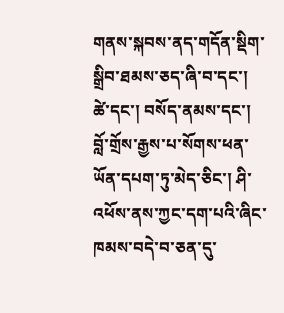གནས་སྐབས་ནད་གདོན་སྡིག་སྒྲིབ་ཐམས་ཅད་ཞི་བ་དང་། ཚེ་དང་། བསོད་ནམས་དང་། བློ་གྲོས་རྒྱས་པ་སོགས་ཕན་ཡོན་དཔག་ཏུ་མེད་ཅིང་། ཤི་འཕོས་ནས་ཀྱང་དག་པའི་ཞིང་ཁམས་བདེ་བ་ཅན་དུ་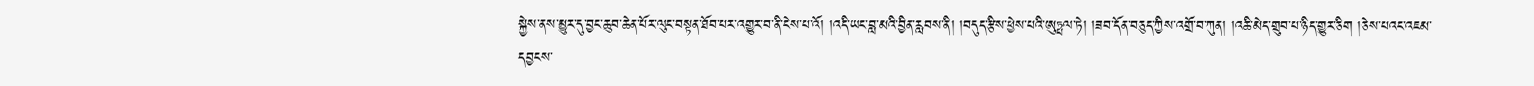སྐྱེས་ནས་མྱུར་དུ་བྱང་ཆུབ་ཆེན་པོར་ལུང་བསྟན་ཐོབ་པར་འགྱུར་བ་ནི་ངེས་པ་འོ། །འདི་ཡང་བླ་མའི་བྱིན་རླབས་ནི། །བདུད་རྩིས་ཕྱེས་པའི་ཨུཏྤལ་ཏེ། །ཟབ་དོན་བཅུད་ཀྱིས་འགྲོ་བ་ཀུན། །འཆི་མེད་གྲུབ་པ་ཉིད་གྱུར་ཅིག །ཅེས་པའང་འཇམ་དབྱངས་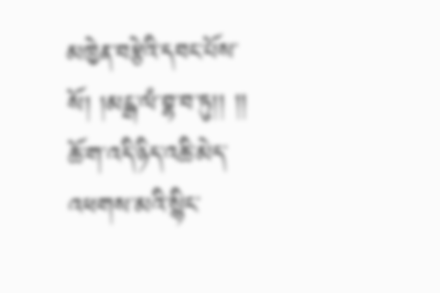མཁྱེན་བརྩེའི་དབང་པོས་སོ། །མངྒ་ལཾ་བྷ་བ་ཏུ།། །། ཆོ་ག་འདི་ཉིད་འཆི་མེད་འཕགས་མའི་སྙིང་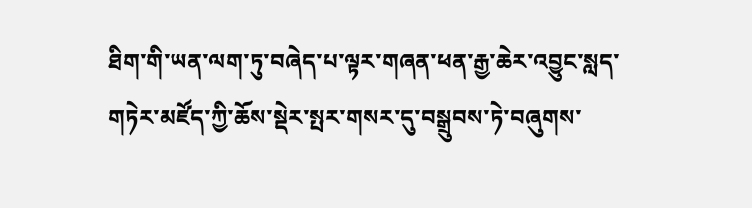ཐིག་གི་ཡན་ལག་ཏུ་བཞེད་པ་ལྟར་གཞན་ཕན་རྒྱ་ཆེར་འབྱུང་སླད་གཏེར་མཛོད་ཀྱི་ཆོས་སྡེར་སྤར་གསར་དུ་བསྒྲུབས་ཏེ་བཞུགས་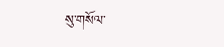སུ་གསོལ་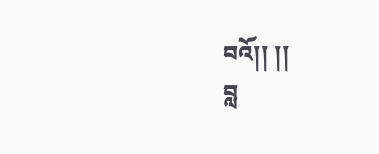བའོ།། །།
བླ